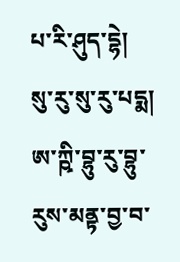པ་རི་ཤུད་དྷེ། སུ་རུ་སུ་རུ་པདྨ། ཨ་ཀྵི་བྷུ་རུ་བྷུ་རུས་མནྟ་བྱ་བ་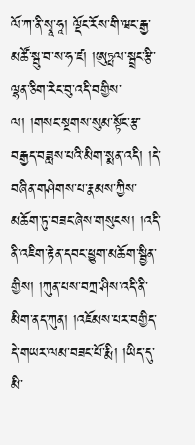ལོ་ཀ་ནི་སྭཱ་ཧཱ། ལྡོང་རོས་གི་ཝང་རྒྱ་མཚོ་སྦུ་བ་ས་ཧ་ཛ། །ཨུཏྤལ་སྦྲང་རྩི་ལྷན་ཅིག་རེང་བུ་འདི་བགྱིས་ལ། །གསང་སྔགས་སུམ་སྟོང་རྩ་བརྒྱད་བཟླས་པའི་མིག་སྨན་འདི། །དེ་བཞིན་གཤེགས་པ་རྣམས་ཀྱིས་མཆོག་ཏུ་བཟང་ཞེས་གསུངས། །འདི་ནི་འཇིག་རྟེན་དབང་ཕྱུག་མཆོག་སྦྱིན་གྱིས། །ཀུན་པས་བཀྲ་ཤིས་འདི་ནི་མིག་ནད་ཀུན། །འཇོམས་པར་བགྱིད་དེ་གཡར་ལམ་བཟང་པོ་རྨི། །ཡིད་དུ་མི་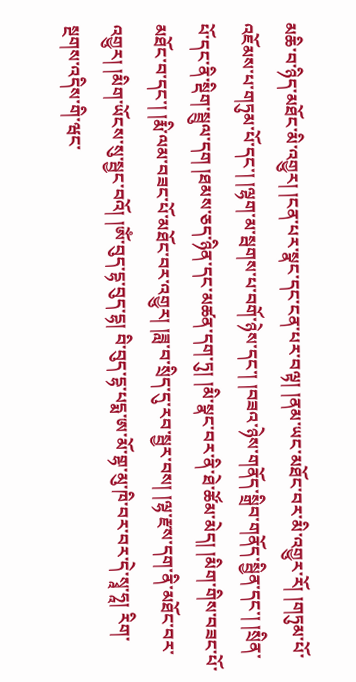མཆི་བ་ཉིད་མཐོང་མི་འགྱུར། །ངན་པར་སྣང་དང་ངན་པར་བལྟ། །ནམ་ཡང་མཐོང་བར་མི་འགྱུར་རོ། །གཏུམ་པོ་འཇོམས་པ་གཏུམ་པོ་དང་། །ལྷག་མ་སྦགས་པ་བགོ་ཉེས་དང་། །བཟའ་ཉེས་གནོད་སྒྲིབ་གནོད་སྦྱིན་དང་། །སྲིན་པོ་དང་ནི་སྡིག་སྦྲུལ་དག །ཐམས་ཅད་ཉིན་དང་མཚན་དག་ཏུ། །མི་སྣང་བར་ནི་ཐེ་ཚོམ་མེད། །མིག་གིས་བཟང་པོ་མཐོང་བ་དང་། །རྨི་ལམ་བཟང་པོ་མཐོང་བར་འགྱུར། །ཟླ་བ་སྲིད་དུ་རབ་སྦྱར་བས། །ལྷ་རྫས་དག་ནི་མཐོང་བར་འགྱུར། །མིག་ཡོངས་སུ་སྦྱང་བའོ། །ཨོཾ་བུད་དྷ་བུད་དྷ། བི་བུད་དྷ་པདྨ་ཨ་མོ་གྷ་མུ་ཁི་བར་བར་དེ་སྭཱ་ཧཱ། རིག་སྔགས་འདིས་གི་ཝང་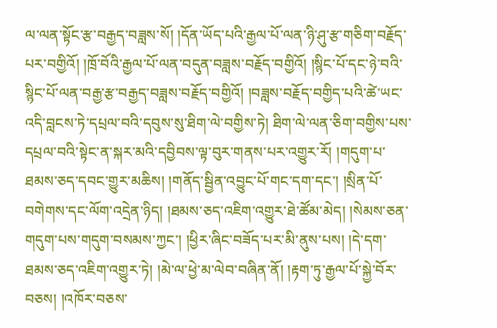ལ་ལན་སྟོང་རྩ་བརྒྱད་བཟླས་སོ། །དོན་ཡོད་པའི་རྒྱལ་པོ་ལན་ཉི་ཤུ་རྩ་གཅིག་བརྗོད་པར་བགྱིའོ། །ཁྲོ་བོའི་རྒྱལ་པོ་ལན་བདུན་བཟླས་བརྗོད་བགྱིའོ། །སྙིང་པོ་དང་ཉེ་བའི་སྙིང་པོ་ལན་བརྒྱ་རྩ་བརྒྱད་བཟླས་བརྗོད་བགྱིའོ། །བཟླས་བརྗོད་བགྱིད་པའི་ཚེ་ཡང་འདི་བླངས་ཏེ་དཔྲལ་བའི་དབུས་སུ་ཐིག་ལེ་བགྱིས་ཏེ། ཐིག་ལེ་ལན་ཅིག་བགྱིས་པས་དཔྲལ་བའི་སྟེང་ན་སྐར་མའི་དབྱིབས་ལྟ་བུར་གནས་པར་འགྱུར་རོ། །གདུག་པ་ཐམས་ཅད་དབང་གྱུར་མཆིས། །གནོད་སྦྱིན་འབྱུང་པོ་གང་དག་དང་། །སྲིན་པོ་བགེགས་དང་ལོག་འདྲེན་ཉིད། །ཐམས་ཅད་འཇིག་འགྱུར་ཐེ་ཚོམ་མེད། །སེམས་ཅན་གདུག་པས་གདུག་བསམས་ཀྱང་། །ཕྱིར་ཞིང་བཟོད་པར་མི་ནུས་པས། །དེ་དག་ཐམས་ཅད་འཇིག་འགྱུར་ཏེ། །མེ་ལ་ཕྱེ་མ་ལེབ་བཞིན་ནོ། །རྟག་ཏུ་རྒྱལ་པོ་སྐྱེ་བོར་བཅས། །འཁོར་བཅས་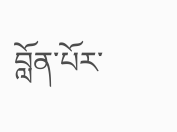བློན་པོར་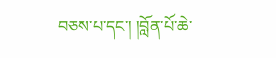བཅས་པ་དང་། །བློན་པོ་ཆེ་